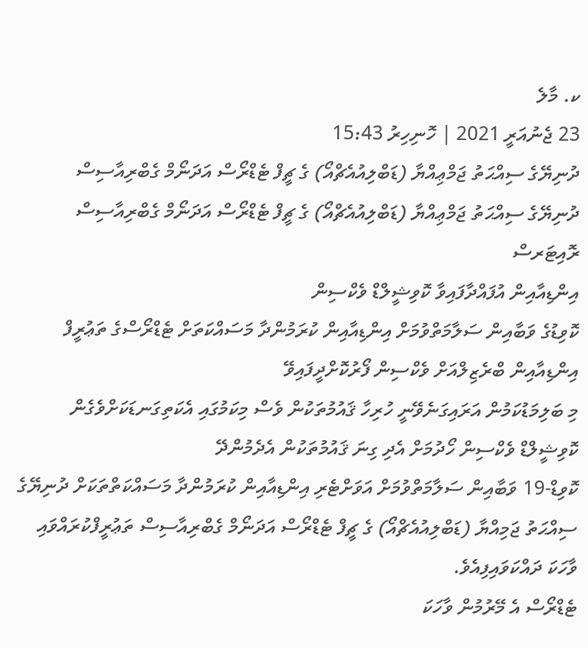ކ. މާލެ
23 ޖެނުއަރީ 2021 | ހޮނިހިރު 15:43
ދުނިޔޭގެ ސިއްޙަތު ޖަމްޢިއްޔާ (ޑަބްލިއުއެޗްއޯ) ގެ ޗީފް ޓެޑްރޯސް އަދަނޯމް ގެބްރިއާސިސް
ދުނިޔޭގެ ސިއްޙަތު ޖަމްޢިއްޔާ (ޑަބްލިއުއެޗްއޯ) ގެ ޗީފް ޓެޑްރޯސް އަދަނޯމް ގެބްރިއާސިސް
ރޮއިޓަރސް
އިންޑިއާއިން އުފައްދާފައިވާ ކޮވިޝީލްޑް ވެކްސިން
ކޮވިޑުގެ ވަބާއިން ސަލާމަތްވުމަށް އިންޑިއާއިން ކުރަމުންދާ މަސައްކަތަށް ޓެޑްރޯސްގެ ތަޢުރީފް
އިންޑިއާއިން ބްރެޒިލްއަށް ވެކްސިން ފޯރުކޮށްދީފައިވޭ
މި ބަލިމަޑުކަމުން އަރައިގަނެވޭނީ ހުރިހާ ޤައުމުތަކުން ވެސް މިކަމުގައި އެކަތިގަނޑަކަށްވެގެން
ކޮވިޝީލްޑް ވެކްސިން ހޯދުމަށް އެދި ގިނަ ޤައުމުތަކުން އެދެމުންދޭ
ކޮވިޑް-19 ވަބާއިން ސަލާމަތްވުމަށް އަވަށްޓެރި އިންޑިއާއިން ކުރަމުންދާ މަސައްކަތްތަކަށް ދުނިޔޭގެ ސިއްޙަތު ޖަމިއްޔާ (ޑަބްލިއުއެޗްއޯ) ގެ ޗީފް ޓެޑްރޯސް އަދަނޯމް ގެބްރިއާސިސް ތަޢުރީފްކުރައްވައި ވާހަކަ ދައްކަވައިފިއެވެ.
ޓެޑްރޯސް އެ މޭރުމުން ވާހަކަ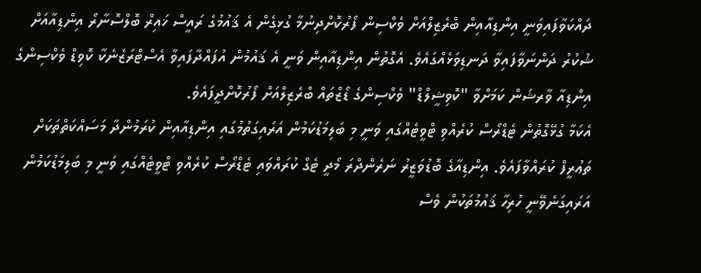ދައްކަވާފައިވަނީ އިންޑިއާއިން ބްރެޒިލްއަށް ވެކްސިން ފޯރުކޮށްދިނުމާ ގުޅިގެން އެ ޤައުމުގެ ރައީސް ޚައިރް ބޮލްސޮނާރޯ އިންޑިއާއަށް ޝުކުރު ދަންނަވާފައިވާ ދަނޑިވަޅެއްގައެވެ. އެގޮތުން އިންޑިއާއިން ވަނީ އެ ޤައުމުން އުފައްދާފައިވާ އެސްޓްރަޒެނެކާ ކޮވިޑް ވެކްސިންގެ އިންޑިއާ ވާރޝަން ކަމަށްވާ "ކޮވިޝީލްޑް" ވެކްސިންގެ ޑޯޒްތައް ބްރެޒިލްއަށް ފޯރުކޮށްދީފައެވެ.
އެކަމާ ގުޅޭގޮތުން ޓެޑްރޯސް ކުރެއްވި ޓްވީޓެއްގައި ވަނީ މި ބަލިމަޑުކަމުން އަރައިގަތުމުގައި އިންޑިއާއިން ކުރަމުންދާ މަސައްކަތްތަކަށް ތަޢުރީފް ކުރައްވާފައެވެ. އިންޑިއާގެ ބޮޑުވަޒީރު ނަރެންދްރަ މޯދީ ޓެގް ކުރައްވައި ޓެޑްރޯސް ކުރެއްވި ޓްވީޓެއްގައި ވަނީ މި ބަލިމަޑުކަމުން އަރައިގަނެވޭނީ ހުރިހާ ޤައުމުތަކުން ވެސް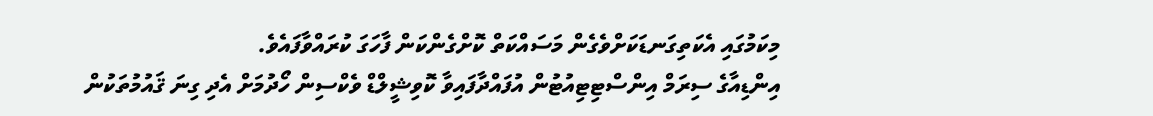މިކަމުގައި އެކަތިގަނޑަކަށްވެގެން މަސައްކަތް ކޮށްގެންކަން ފާހަގަ ކުރައްވާފައެވެ.
އިންޑިއާގެ ސިރަމް އިންސްޓިޓިއުޓުން އުފައްދާފައިވާ ކޮވިޝީލްޑް ވެކްސިން ހޯދުމަށް އެދި ގިނަ ޤައުމުތަކުން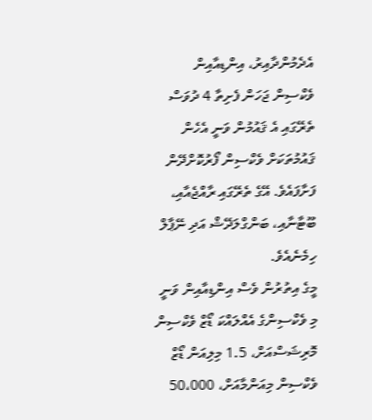އެދެމުންދާއިރު، އިންޑިއާއިން ވެކްސިން ޖަހަން ފެށިތާ 4 ދުވަސް ތެރޭގައި އެ ޤައުމުން ވަނީ އެހެން ޤައުމުތަކަށް ވެކްސިން ފޯރުކޮށްދޭން ފަށާފައެވެ. އޭގެ ތެރޭގައި ރާއްޖެއާއި، ބޫޓާނާއި، ބަންގްލަދޭޝް އަދި ނޭޕާލް ހިމެނެއެވެ.
މީގެ އިތުރުން ވެސް އިންޑިއާއިން ވަނީ މި ވެކްސިންގެ އެއްލައްކަ ޑޯޒް ވެކްސިން މޮރިޝަސްއަށް، 1.5 މިލިއަން ޑޯޒް ވެކްސިން މިއަންމާއަށް، 50،000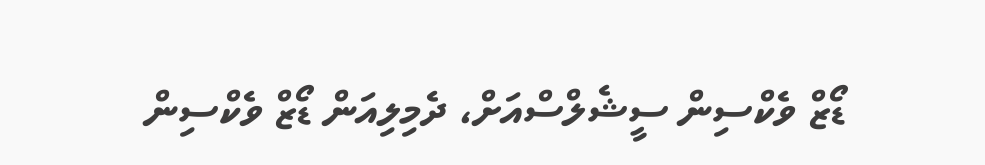ޑޯޒް ވެކްސިން ސީޝެލްސްއަށް، ދެމިލިއަން ޑޯޒް ވެކްސިން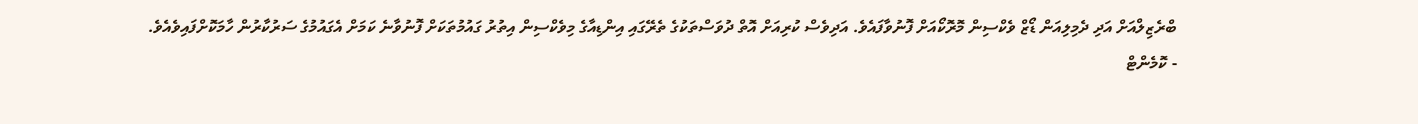ބްރެޒިލްއަށް އަދި ދެމިލިއަން ޑޯޒް ވެކްސިން މޮރޮކޯއަށް ފޮނުވާފައެވެ. އަދިވެސް ކުރިއަށް އޮތް ދުވަސްތަކުގެ ތެރޭގައި އިންޑިއާގެ މިވެކްސިން އިތުރު ގައުމުތަކަށް ފޮނުވާނެ ކަމަށް އެގައުމުގެ ސަރުކާރުން ހާމަކޮށްފައިވެއެވެ.
- ކޮމެންޓް